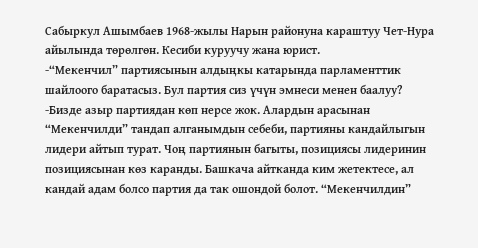Сабыркул Ашымбаев 1968-жылы Нарын районуна караштуу Чет-Нура айылында төрөлгөн. Кесиби куруучу жана юрист.
-“Мекенчил” партиясынын алдыңкы катарында парламенттик шайлоого баратасыз. Бул партия сиз үчүн эмнеси менен баалуу?
-Бизде азыр партиядан көп нерсе жок. Алардын арасынан “Мекенчилди” тандап алганымдын себеби, партияны кандайлыгын лидери айтып турат. Чоң партиянын багыты, позициясы лидеринин позициясынан көз каранды. Башкача айтканда ким жетектесе, ал кандай адам болсо партия да так ошондой болот. “Мекенчилдин”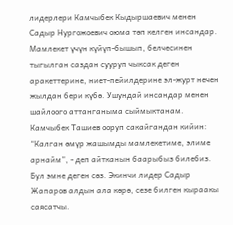лидерлери Камчыбек Кыдыршаевич менен Садыр Нургожоевич оюма төп келген инсандар. Мамлекет үчүн күйүп-бышып, белчесинен тыгылган саздан сууруп чыксак деген аракеттерине, ниет-пейилдерине эл-журт нечен жылдан бери күбө. Ушундай инсандар менен шайлоого аттанганыма сыймыктанам. Камчыбек Ташиев ооруп сакайгандан кийин: “Калган өмүр жашымды мамлекетиме, элиме арнайм”, - деп айтканын баарыбыз билебиз. Бул эмне деген сөз. Экинчи лидер Садыр Жапаров алдын ала көрө, сезе билген кыраакы саясатчы.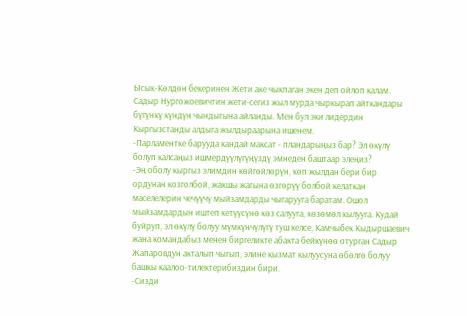Ысык-Көлдөн бекеринен Жети аке чыкпаган экен деп ойлоп калам. Садыр Нургожоевичтин жети-сегиз жыл мурда чыркырап айткандары бүгүнкү күндүн чындыгына айланды. Мен бул эки лидердин Кыргызстанды алдыга жылдыраарына ишенем.
-Парламентке барууда кандай максат - пландарыңыз бар? Эл өкүлү болуп калсаңыз ишмердүүлүгүңүздү эмнеден баштаар элеңиз?
-Эң оболу кыргыз элимдин көйгөйлөрүн, көп жылдан бери бир ордунан козголбой, жакшы жагына өзгөрүү болбой келаткан маселелерин чечүүчү мыйзамдарды чыгарууга баратам. Ошол мыйзамдардын иштеп кетүүсүнө көз салууга, көзөмөл кылууга. Кудай буйруп, эл өкүлү болуу мүмкүнчүлүгү туш келсе, Камчыбек Кыдыршаевич жана командабыз менен биргеликте абакта бейкүнөө отурган Садыр Жапаровдун акталып чыгып, элине кызмат кылуусуна өбөлгө болуу башкы каалоо-тилектерибиздин бири.
-Сизди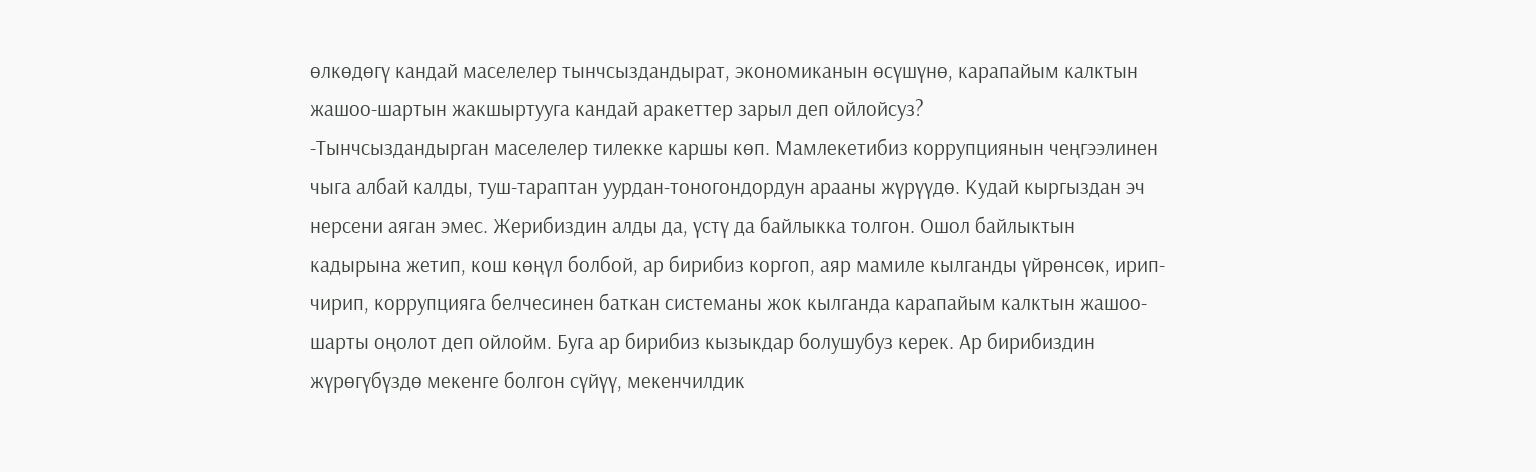өлкөдөгү кандай маселелер тынчсыздандырат, экономиканын өсүшүнө, карапайым калктын жашоо-шартын жакшыртууга кандай аракеттер зарыл деп ойлойсуз?
-Тынчсыздандырган маселелер тилекке каршы көп. Мамлекетибиз коррупциянын чеңгээлинен чыга албай калды, туш-тараптан уурдан-тоногондордун арааны жүрүүдө. Кудай кыргыздан эч нерсени аяган эмес. Жерибиздин алды да, үстү да байлыкка толгон. Ошол байлыктын кадырына жетип, кош көңүл болбой, ар бирибиз коргоп, аяр мамиле кылганды үйрөнсөк, ирип-чирип, коррупцияга белчесинен баткан системаны жок кылганда карапайым калктын жашоо-шарты оңолот деп ойлойм. Буга ар бирибиз кызыкдар болушубуз керек. Ар бирибиздин жүрөгүбүздө мекенге болгон сүйүү, мекенчилдик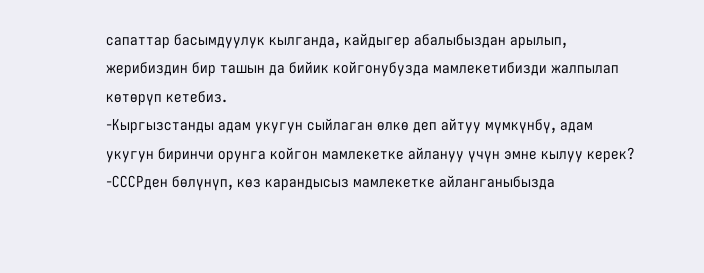сапаттар басымдуулук кылганда, кайдыгер абалыбыздан арылып, жерибиздин бир ташын да бийик койгонубузда мамлекетибизди жалпылап көтөрүп кетебиз.
-Кыргызстанды адам укугун сыйлаган өлкө деп айтуу мүмкүнбү, адам укугун биринчи орунга койгон мамлекетке айлануу үчүн эмне кылуу керек?
-СССРден бөлүнүп, көз карандысыз мамлекетке айланганыбызда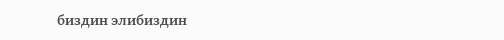биздин элибиздин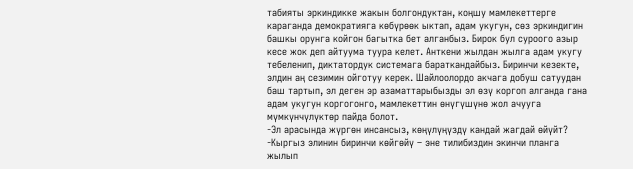табияты эркиндикке жакын болгондуктан, коңшу мамлекеттерге караганда демократияга көбүрөөк ыктап, адам укугун, сөз эркиндигин башкы орунга койгон багытка бет алганбыз. Бирок бул суроого азыр кесе жок деп айтуума туура келет. Анткени жылдан жылга адам укугу тебеленип, диктатордук системага бараткандайбыз. Биринчи кезекте, элдин аң сезимин ойготуу керек. Шайлоолордо акчага добуш сатуудан баш тартып, эл деген эр азаматтарыбызды эл өзү коргоп алганда гана адам укугун коргогонго, мамлекеттин өнүгүшүнө жол ачууга мүмкүнчүлүктөр пайда болот.
-Эл арасында жүргөн инсансыз, көңүлүңүздү кандай жагдай өйүйт?
-Кыргыз элинин биринчи көйгөйү – эне тилибиздин экинчи планга жылып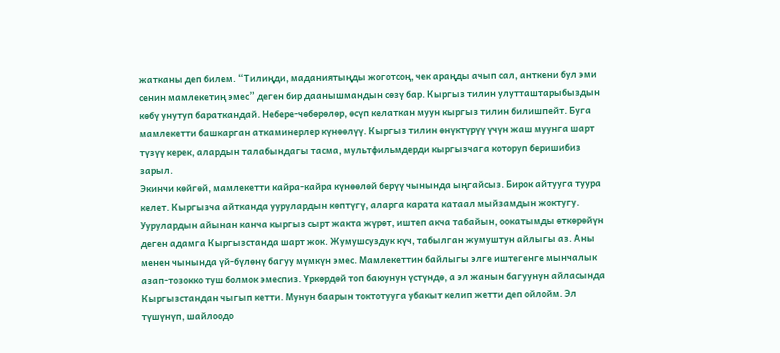жатканы деп билем. “Тилиңди, маданиятыңды жоготсоң, чек араңды ачып сал, анткени бул эми сенин мамлекетиң эмес” деген бир даанышмандын сөзү бар. Кыргыз тилин улутташтарыбыздын көбү унутуп бараткандай. Небере-чөбөрөлөр, өсүп келаткан муун кыргыз тилин билишпейт. Буга мамлекетти башкарган аткаминерлер күнөөлүү. Кыргыз тилин өнүктүрүү үчүн жаш муунга шарт түзүү керек, алардын талабындагы тасма, мультфильмдерди кыргызчага которуп беришибиз зарыл.
Экинчи көйгөй, мамлекетти кайра-кайра күнөөлөй берүү чынында ыңгайсыз. Бирок айтууга туура келет. Кыргызча айтканда уурулардын көптүгү, аларга карата катаал мыйзамдын жоктугу. Уурулардын айынан канча кыргыз сырт жакта жүрөт, иштеп акча табайын, оокатымды өткөрөйүн деген адамга Кыргызстанда шарт жок. Жумушсуздук күч, табылган жумуштун айлыгы аз. Аны менен чынында үй-бүлөнү багуу мүмкүн эмес. Мамлекеттин байлыгы элге иштегенге мынчалык азап-тозокко туш болмок эмеспиз. Үркөрдөй топ баюунун үстүндө, а эл жанын багуунун айласында Кыргызстандан чыгып кетти. Мунун баарын токтотууга убакыт келип жетти деп ойлойм. Эл түшүнүп, шайлоодо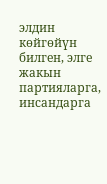элдин көйгөйүн билген, элге жакын партияларга, инсандарга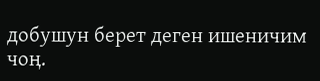добушун берет деген ишеничим чоң.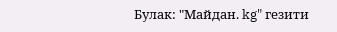Булак: "Майдан. kg" гезити